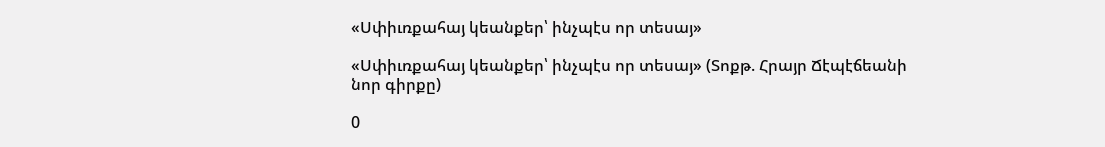«Սփիւռքահայ կեանքեր՝ ինչպէս որ տեսայ»

«Սփիւռքահայ կեանքեր՝ ինչպէս որ տեսայ» (Տոքթ. Հրայր Ճէպէճեանի նոր գիրքը)

0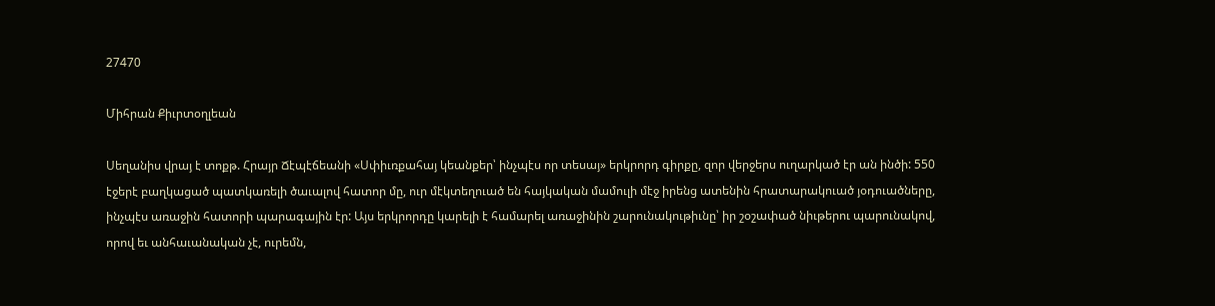27470

Միհրան Քիւրտօղլեան

Սեղանիս վրայ է տոքթ. Հրայր Ճէպէճեանի «Սփիւռքահայ կեանքեր՝ ինչպէս որ տեսայ» երկրորդ գիրքը, զոր վերջերս ուղարկած էր ան ինծի: 550 էջերէ բաղկացած պատկառելի ծաւալով հատոր մը, ուր մէկտեղուած են հայկական մամուլի մէջ իրենց ատենին հրատարակուած յօդուածները, ինչպէս առաջին հատորի պարագային էր: Այս երկրորդը կարելի է համարել առաջինին շարունակութիւնը՝ իր շօշափած նիւթերու պարունակով, որով եւ անհաւանական չէ, ուրեմն,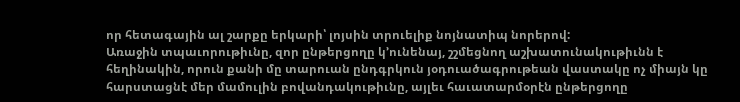որ հետագային ալ շարքը երկարի՝ լոյսին տրուելիք նոյնատիպ նորերով:
Առաջին տպաւորութիւնը, զոր ընթերցողը կ՚ունենայ, շշմեցնող աշխատունակութիւնն է հեղինակին, որուն քանի մը տարուան ընդգրկուն յօդուածագրութեան վաստակը ոչ միայն կը հարստացնէ մեր մամուլին բովանդակութիւնը, այլեւ հաւատարմօրէն ընթերցողը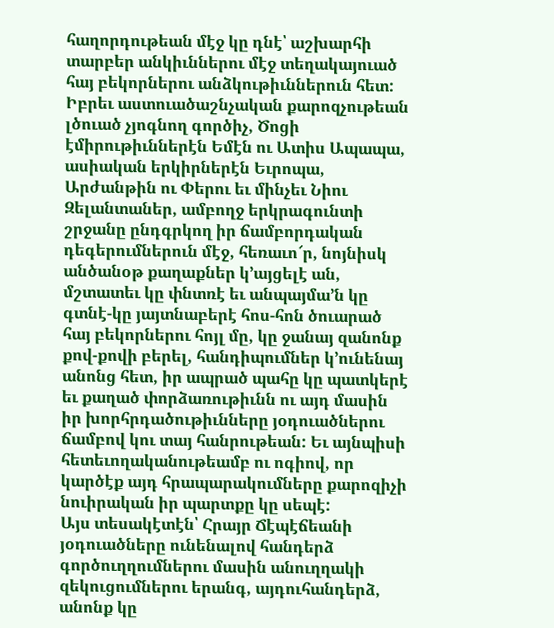հաղորդութեան մէջ կը դնէ՝ աշխարհի տարբեր անկիւններու մէջ տեղակայուած հայ բեկորներու անձկութիւններուն հետ:
Իբրեւ աստուածաշնչական քարոզչութեան լծուած չյոգնող գործիչ, Ծոցի էմիրութիւններէն Եմէն ու Ատիս Ապապա, ասիական երկիրներէն Եւրոպա, Արժանթին ու Փերու եւ մինչեւ Նիու Զելանտաներ, ամբողջ երկրագունտի շրջանը ընդգրկող իր ճամբորդական դեգերումներուն մէջ, հեռաւո՜ր, նոյնիսկ անծանօթ քաղաքներ կ՚այցելէ ան, մշտատեւ կը փնտռէ եւ անպայմա՚ն կը գտնէ-կը յայտնաբերէ հոս-հոն ծուարած հայ բեկորներու հոյլ մը, կը ջանայ զանոնք քով-քովի բերել, հանդիպումներ կ՚ունենայ անոնց հետ, իր ապրած պահը կը պատկերէ եւ քաղած փորձառութիւնն ու այդ մասին իր խորհրդածութիւնները յօդուածներու ճամբով կու տայ հանրութեան: Եւ այնպիսի հետեւողականութեամբ ու ոգիով, որ կարծէք այդ հրապարակումները քարոզիչի նուիրական իր պարտքը կը սեպէ:
Այս տեսակէտէն՝ Հրայր Ճէպէճեանի յօդուածները ունենալով հանդերձ գործուղղումներու մասին անուղղակի զեկուցումներու երանգ, այդուհանդերձ, անոնք կը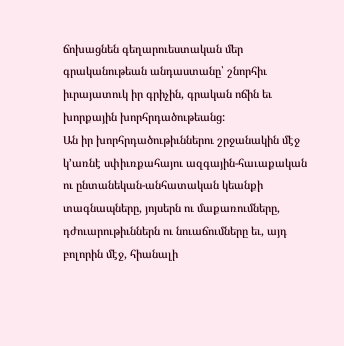ճոխացնեն գեղարուեստական մեր գրականութեան անդաստանը՝ շնորհիւ իւրայատուկ իր գրիչին, գրական ոճին եւ խորքային խորհրդածութեանց:
Ան իր խորհրդածութիւններու շրջանակին մէջ կ՚առնէ սփիւռքահայու ազգային-հաւաքական ու ընտանեկան-անհատական կեանքի տագնապները, յոյսերն ու մաքառումները, դժուարութիւններն ու նուաճումները եւ, այդ բոլորին մէջ, հիանալի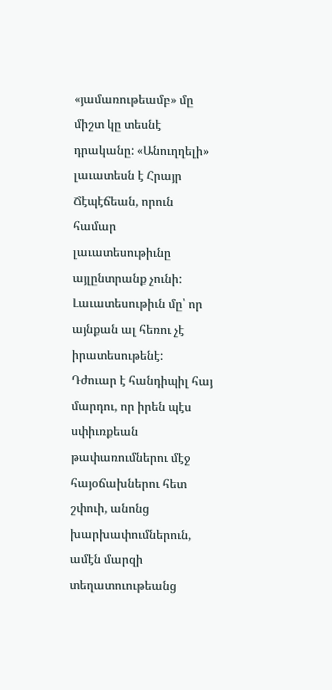«յամառութեամբ» մը միշտ կը տեսնէ դրականը: «Անուղղելի» լաւատեսն է Հրայր Ճէպէճեան, որուն համար լաւատեսութիւնը այլընտրանք չունի: Լաւատեսութիւն մը՝ որ այնքան ալ հեռու չէ իրատեսութենէ:
Դժուար է հանդիպիլ հայ մարդու, որ իրեն պէս սփիւռքեան թափառումներու մէջ հայօճախներու հետ շփուի, անոնց խարխափումներուն, ամէն մարզի տեղատուութեանց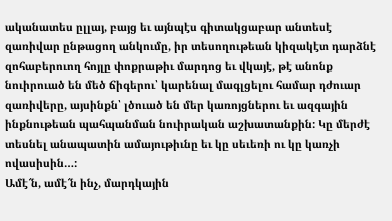ականատես ըլլայ, բայց եւ այնպէս գիտակցաբար անտեսէ զառիվար ընթացող անկումը, իր տեսողութեան կիզակէտ դարձնէ զոհաբերուող հոյլը փոքրաթիւ մարդոց եւ վկայէ, թէ անոնք նուիրուած են մեծ ճիգերու՝ կարենալ մագլցելու համար դժուար զառիվերը, այսինքն՝ լծուած են մեր կառոյցներու եւ ազգային ինքնութեան պահպանման նուիրական աշխատանքին: Կը մերժէ տեսնել անապատին ամայութիւնը եւ կը սեւեռի ու կը կառչի ովասիսին…:
Ամէ՜ն, ամէ՜ն ինչ, մարդկային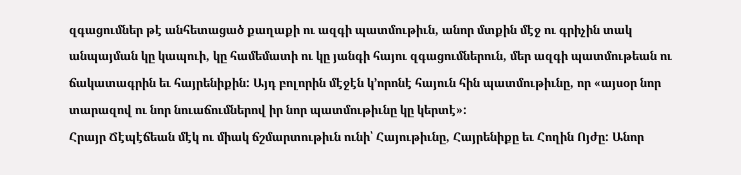զգացումներ թէ անհետացած քաղաքի ու ազգի պատմութիւն, անոր մտքին մէջ ու գրիչին տակ անպայման կը կապուի, կը համեմատի ու կը յանգի հայու զգացումներուն, մեր ազգի պատմութեան ու ճակատագրին եւ հայրենիքին: Այդ բոլորին մէջէն կ՚որոնէ հայուն հին պատմութիւնը, որ «այսօր նոր տարազով ու նոր նուաճումներով իր նոր պատմութիւնը կը կերտէ»:
Հրայր Ճէպէճեան մէկ ու միակ ճշմարտութիւն ունի՝ Հայութիւնը, Հայրենիքը եւ Հողին Ոյժը: Անոր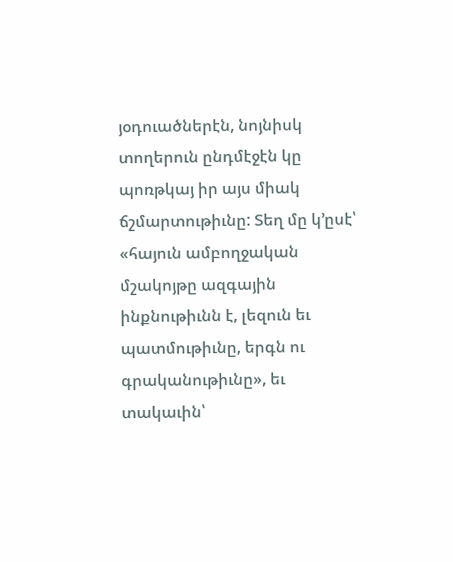յօդուածներէն, նոյնիսկ տողերուն ընդմէջէն կը պոռթկայ իր այս միակ ճշմարտութիւնը: Տեղ մը կ՚ըսէ՝ «հայուն ամբողջական մշակոյթը ազգային ինքնութիւնն է, լեզուն եւ պատմութիւնը, երգն ու գրականութիւնը», եւ տակաւին՝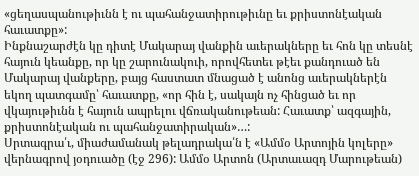«ցեղասպանութիւնն է ու պահանջատիրութիւնը եւ քրիստոնէական հաւատքը»:
Ինքնաշարժէն կը դիտէ Մակարայ վանքին աւերակները եւ հոն կը տեսնէ հայուն կեանքը, որ կը շարունակուի, որովհետեւ թէեւ քանդուած են Մակարայ վանքերը, բայց հաստատ մնացած է անոնց աւերակներէն եկող պատգամը՝ հաւատքը, «որ հին է, սակայն ոչ հինցած եւ որ վկայութիւնն է հայուն ապրելու վճռականութեան: Հաւատք՝ ազգային, քրիստոնէական ու պահանջատիրական»…:
Սրտագրա՛ւ, միաժամանակ թելադրակա՛ն է «Ամմօ Արտոյին կոլերը» վերնագրով յօդուածը (էջ 296): Ամմօ Արտոն (Արտաւազդ Մարութեան)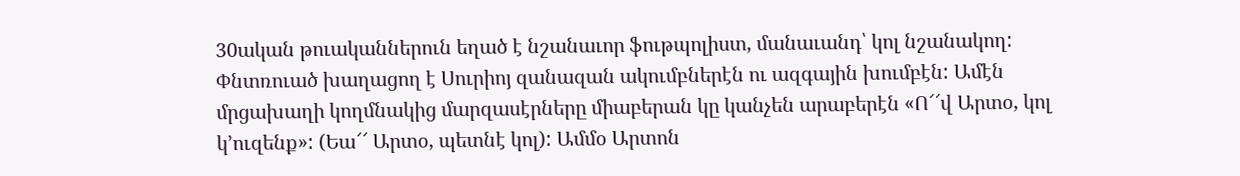30ական թուականներուն եղած է նշանաւոր ֆութպոլիստ, մանաւանդ՝ կոլ նշանակող: Փնտռուած խաղացող է Սուրիոյ զանազան ակումբներէն ու ազգային խումբէն: Ամէն մրցախաղի կողմնակից մարզասէրները միաբերան կը կանչեն արաբերէն «Ո՜՜վ Արտօ, կոլ կ՚ուզենք»: (Եա՜՜ Արտօ, պետնէ կոլ): Ամմօ Արտոն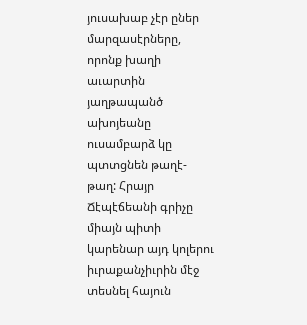յուսախաբ չէր ըներ մարզասէրները, որոնք խաղի աւարտին յաղթապանծ ախոյեանը ուսամբարձ կը պտտցնեն թաղէ-թաղ: Հրայր Ճէպէճեանի գրիչը միայն պիտի կարենար այդ կոլերու իւրաքանչիւրին մէջ տեսնել հայուն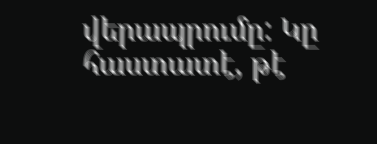վերապրումը: Կը հաստատէ, թէ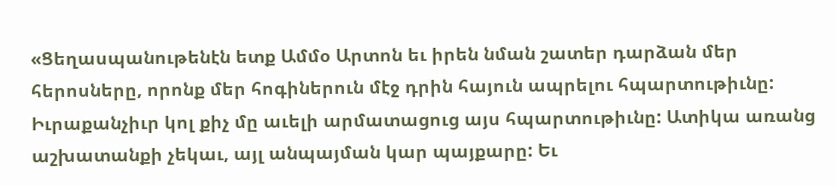«Ցեղասպանութենէն ետք Ամմօ Արտոն եւ իրեն նման շատեր դարձան մեր հերոսները, որոնք մեր հոգիներուն մէջ դրին հայուն ապրելու հպարտութիւնը: Իւրաքանչիւր կոլ քիչ մը աւելի արմատացուց այս հպարտութիւնը: Ատիկա առանց աշխատանքի չեկաւ, այլ անպայման կար պայքարը: Եւ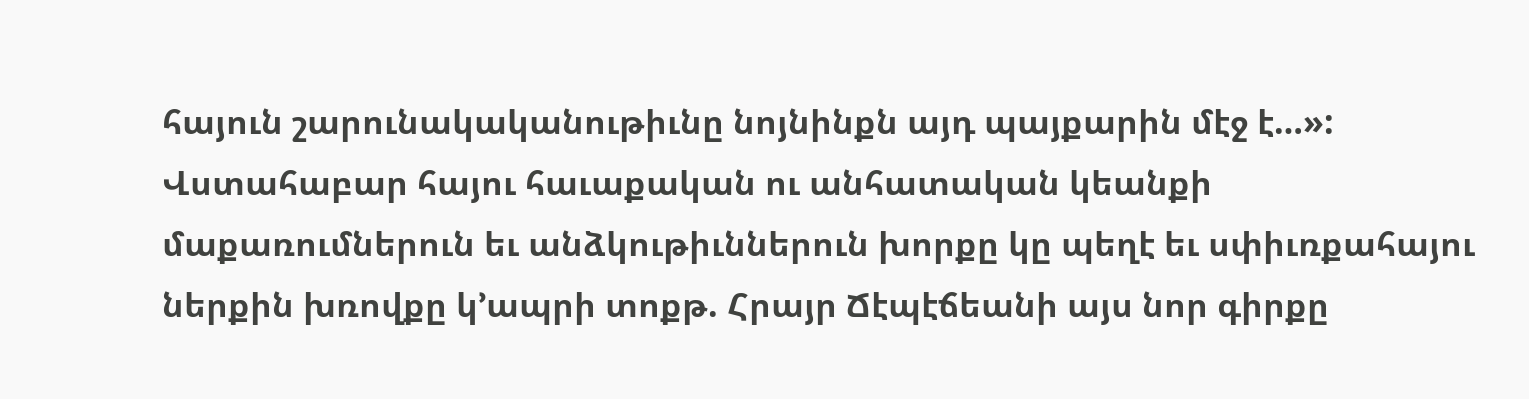հայուն շարունակականութիւնը նոյնինքն այդ պայքարին մէջ է…»:
Վստահաբար հայու հաւաքական ու անհատական կեանքի մաքառումներուն եւ անձկութիւններուն խորքը կը պեղէ եւ սփիւռքահայու ներքին խռովքը կ՚ապրի տոքթ. Հրայր Ճէպէճեանի այս նոր գիրքը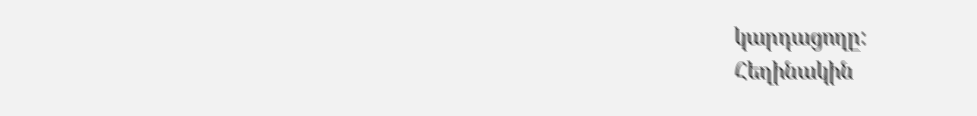կարդացողը:
Հեղինակին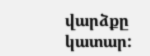վարձքը կատար: